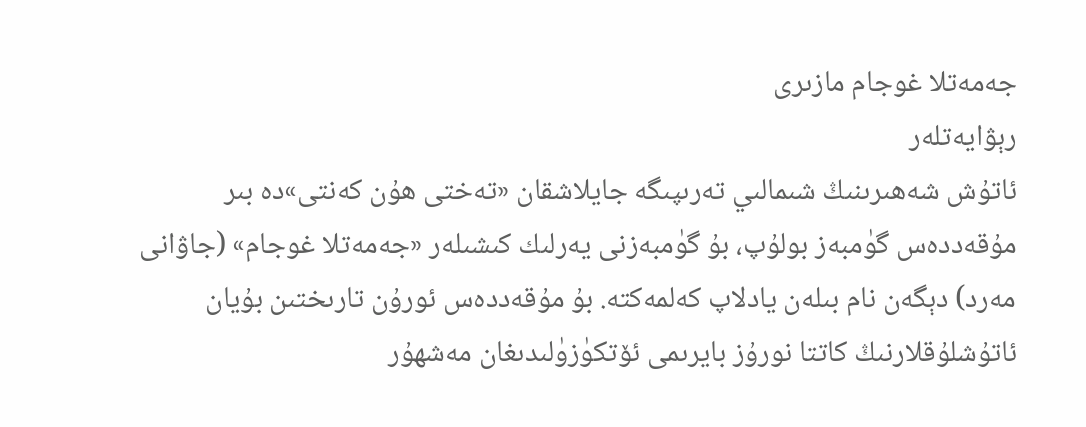جەمەتلا غوجام مازىرى
رېۋايەتلەر
ئاتۇش شەھىرىنىڭ شىمالىي تەرىپىگە جايلاشقان «تەختى ھۇن كەنتى»دە بىر مۇقەددەس گۈمبەز بولۇپ، بۇ گۈمبەزنى يەرلىك كىشىلەر «جەمەتلا غوجام» (جاۋانى مەرد) دېگەن نام بىلەن يادلاپ كەلمەكتە. بۇ مۇقەددەس ئورۇن تارىختىن بۇيان ئاتۇشلۇقلارنىڭ كاتتا نورۇز بايرىمى ئۆتكۈزۈلىدىغان مەشھۇر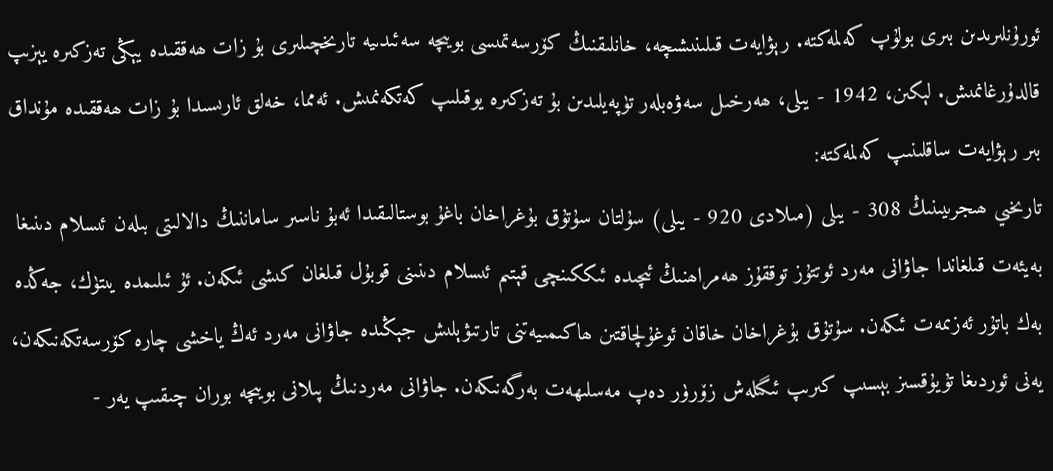ئورۇنلىرىدىن بىرى بولۇپ كەلمەكتە. رېۋايەت قىلىنىشىچە، خانلىقنىڭ كۆرسەتمىسى بويىچە سەئىدىيە تارىخچىلىرى بۇ زات ھەققىدە يېڭى تەزكىرە يېزىپ قالدۇرغانمىش. لېكىن، 1942 - يىلى، ھەرخىل سەۋەبلەر تۈپەيلىدىن بۇ تەزكىرە يوقىلىپ كەتكەنمىش. ئەمما، خەلق ئارىسىدا بۇ زات ھەققىدە مۇنداق بىر رېۋايەت ساقلىنىپ كەلمەكتە:
تارىخىي ھىجرىيىنىڭ 308 - يىلى (مىلادى 920 - يىلى) سۇلتان سۇتۇق بۇغراخان باغۇ بوستالىقىدا ئەبۇ ناسىر ساماننىڭ دالالىتى بىلەن ئىسلام دىنىغا بەيئەت قىلغاندا جاۋانى مەرد ئوتتۇز توققۇز ھەمراھنىڭ ئىچىدە ئىككىنچى قېتىم ئىسلام دىنىنى قوبۇل قىلغان كىشى ئىكەن. ئۇ ئىلىمدە يىتۈك، جەڭدە بەك باتۇر ئەزىمەت ئىكەن. سۇتۇق بۇغراخان خاقان ئوغۇلچاقتىن ھاكىمىيەتنى تارتىۋېلىش جېڭىدە جاۋانى مەرد ئەڭ ياخشى چارە كۆرسەتكەنىكەن، يەنى ئوردىغا تۇيۇقسىز بېسىپ كىرىپ ئىگىلەش زۆرۈر دەپ مەسلىھەت بەرگەنىكەن. جاۋانى مەردنىڭ پىلانى بويىچە بوران چىقىپ يەر -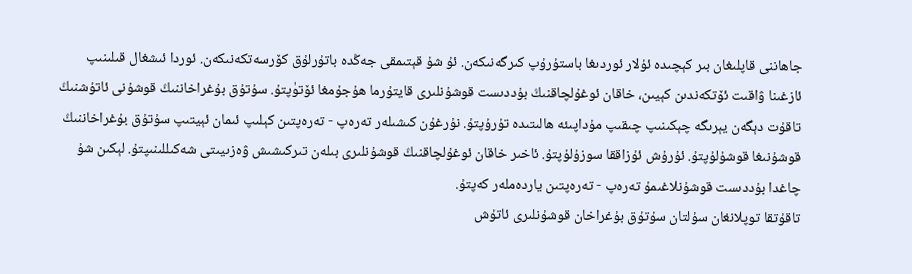جاھاننى قاپلىغان بىر كېچىدە ئۇلار ئوردىغا باستۇرۇپ كىرگەنىكەن. ئۇ شۇ قېتىمقى جەڭدە باتۇرلۇق كۆرسەتكەنىكەن. ئوردا ئىشغال قىلىنىپ ئازغىنا ۋاقىت ئۆتكەندىن كېيىن، خاقان ئوغۇلچاقنىڭ بۇددىست قوشۇنلىرى قايتۇرما ھۇجۇمغا ئۆتۈپتۇ. سۇتۇق بۇغراخاننىڭ قوشۇنى ئاتۇشنىڭ تاقۇت دېگەن يېرىگە چېكىنىپ چىقىپ مۇداپىئە ھالىتىدە تۇرۇپتۇ. نۇرغۇن كىشىلەر تەرەپ - تەرەپتىن كېلىپ ئىمان ئېيتىپ سۇتۇق بۇغراخاننىڭ قوشۇنىغا قوشۇلۇپتۇ. ئۇرۇش ئۇزاققا سوزۇلۇپتۇ. ئاخىر خاقان ئوغۇلچاقنىڭ قوشۇنلىرى بىلەن تىركىشىش ۋەزىيىتى شەكىللىنىپتۇ. لېكىن شۇ چاغدا بۇددىست قوشۇنلاغىمۇ تەرەپ - تەرەپتىن ياردەملەر كەپتۇ.
تاقۇتقا توپلانغان سۇلتان سۇتۇق بۇغراخان قوشۇنلىرى ئاتۇش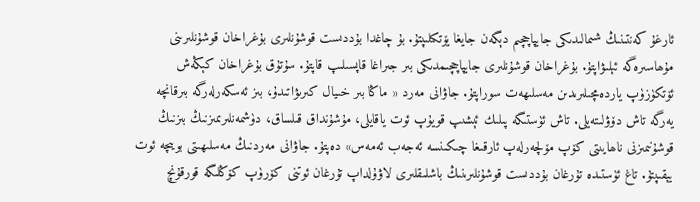ئارغۇ كەنتىنىڭ شىمالىدىكى جايپاچچىم دېگەن جايغا يۆتكىلىپتۇ. بۇ چاغدا بۇددىست قوشۇنلىرى بۇغراخان قوشۇنلىرىنى مۇھاسىرەگە ئېلىۋاپتۇ. بۇغراخان قوشۇنلىرى جايپاچچىمدىكى بىر جىراغا قاپسىلىپ قاپتۇ. سۇتۇق بۇغراخان كېڭەش ئۆتكۈزۈپ ياردەمچىلىرىدىن مەسلىھەت سوراپتۇ. جاۋانى مەرد « ماڭا بىر خىيال كىرىۋاتىدۇ، بىز ئەسكەرلەرگە بىرقانچە يەرگە تاش دۆۋلىتەيلى. تاش ئۈستىگە پىلىك ئېشىپ قويۇپ ئوت ياقايلى، مۇشۇنداق قىلساق، دۈشمەنلىرىمىزنىڭ بىزنىڭ قوشۇنىمىزنى ناھايىتى كۆپ مۆلچەرلەپ ئارقىغا چىكىنسە ئەجەب ئەمەس» دەپتۇ. جاۋانى مەردنىڭ مەسلىھىتى بويىچە ئوت يېقىپتۇ. تاغ ئۈستىدە تۇرغان بۇددىست قوشۇنلىرىنىڭ باشلىقلىرى لاۋۇلداپ تۇرغان ئوتنى كۆرۈپ كۆڭلىگە قورقۇنچ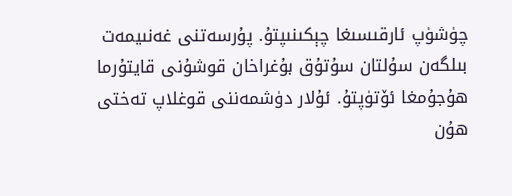چۈشۈپ ئارقىسىغا چېكىنىپتۇ. پۇرسەتنى غەنىيمەت بىلگەن سۇلتان سۇتۇق بۇغراخان قوشۇنى قايتۇرما ھۇجۇمغا ئۆتۈپتۇ. ئۇلار دۈشمەننى قوغلاپ تەختى ھۇن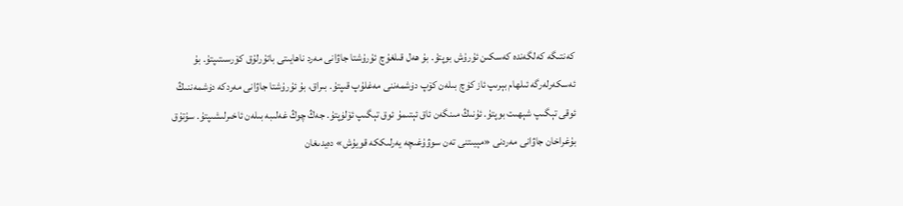كەنتىگە كەلگەندە كەسكىن ئۇرۇش بوپتۇ. بۇ ھەل قىلغۇچ ئۇرۇشتا جاۋانى مەرد ناھايىتى باتۇرلۇق كۆرسىتىپتۇ. بۇ ئەسكەرلەرگە ئىلھام بېرىپ ئاز كۈچ بىلەن كۆپ دۈشمەننى مەغلۇپ قىپتۇ. بىراق، بۇ ئۇرۇشتا جاۋانى مەردكە دۈشمەننىڭ ئوقى تېگىپ شېھىت بوپتۇ. ئۇنىڭ مىنگەن ئاق ئېتىمۇ ئوق تېگىپ ئۆلۈپتۇ. جەڭ چوڭ غەلىبە بىلەن ئاخىرلىشىپتۇ. سۇتۇق بۇغراخان جاۋانى مەردنى «مېيىتنى تەن سوۋۇغىچە يەرلىككە قويۇش» دەيدىغان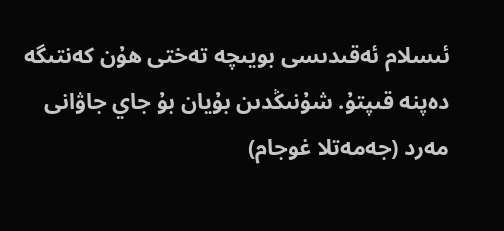ئىسلام ئەقىدىسى بويىچە تەختى ھۇن كەنتىگە دەپنە قىپتۇ. شۇنىڭدىن بۇيان بۇ جاي جاۋانى مەرد (جەمەتلا غوجام)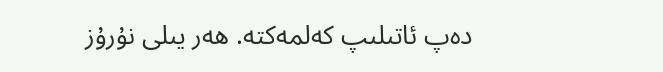دەپ ئاتىلىپ كەلمەكتە. ھەر يىلى نۇرۇز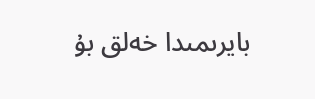بايرىمىدا خەلق بۇ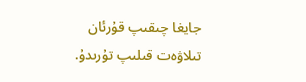جايغا چىقىپ قۇرئان تىلاۋەت قىلىپ تۇرىدۇ.